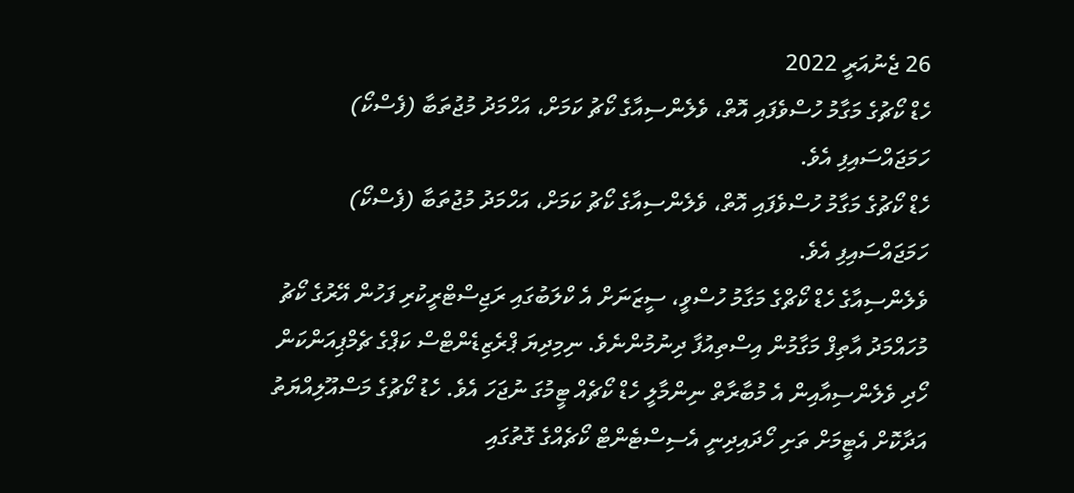26 ޖެނުއަރީ 2022
ހެޑް ކޯޗުގެ މަގާމު ހުސްވެފައި އޮތް، ވެލެންސިއާގެ ކޯޗު ކަމަށް، އަހްމަދު މުޖުތަބާ (ފެސްކޯ) ހަމަޖައްސައިފި އެވެ.
ހެޑް ކޯޗުގެ މަގާމު ހުސްވެފައި އޮތް، ވެލެންސިއާގެ ކޯޗު ކަމަށް، އަހްމަދު މުޖުތަބާ (ފެސްކޯ) ހަމަޖައްސައިފި އެވެ.
ވެލެންސިއާގެ ހެޑް ކޯޗްގެ މަގާމު ހުސްވީ، ސީޒަނަށް އެ ކްލަބުގައި ރަޖިސްޓްރީކުރި ފަހުން އޭރުގެ ކޯޗު މުހައްމަދު އާތިފް މަގާމުން އިސްތިއުފާ ދިނުމުންނެވެ. ނިމިދިޔަ ޕްރެޒިޑެންޓްސް ކަޕްގެ ޗެމްޕިއަންކަން ހޯދި ވެލެންސިއާއިން އެ މުބާރާތް ނިންމާލީ ހެޑް ކޯޗެއް ޓީމުގަ ނުޖަހަ އެވެ. ހެޑު ކޯޗުގެ މަސްއޫލިއްޔަތު އަދާކޮށް އެޓީމަށް ތަށި ހޯދައިދިނީ އެސިސްޓެންޓް ކޯޗެއްގެ ގޮތުގައި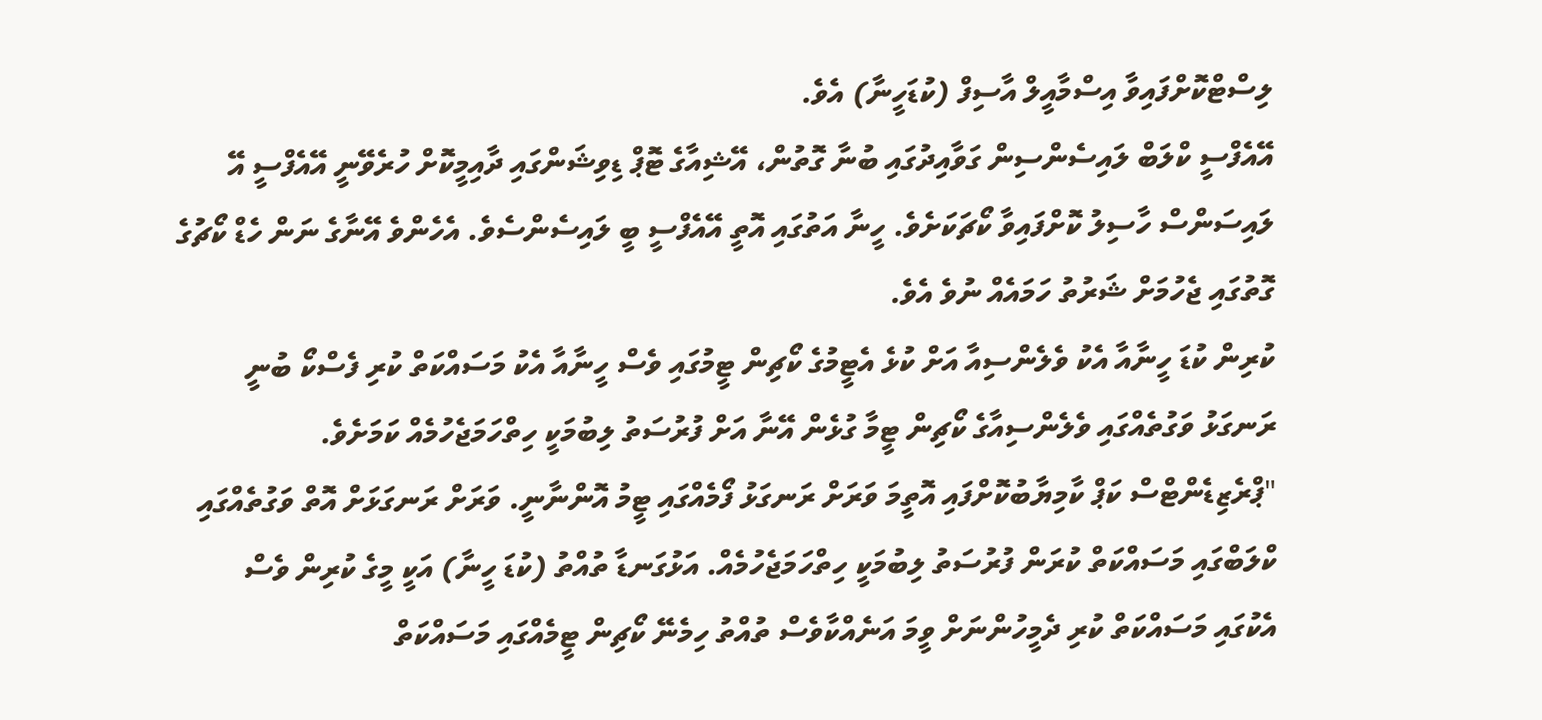ލިސްޓްކޮށްފައިވާ އިސްމާއީލް އާސިފް (ކުޑަހީނާ) އެވެ.
އޭއެފްސީ ކްލަބް ލައިސެންސިން ގަވާއިދުގައި ބުނާ ގޮތުން، އޭޝިއާގެ ޓޮޕް ޑިވިޝަންގައި ދާއިމީކޮށް ހުރެވޭނީ އޭއެފްސީ އޭ ލައިސަންސް ހާސިލު ކޮށްފައިވާ ކޯޗަކަށެވެ. ހީނާ އަތުގައި އޮތީ އޭއެފްސީ ބީ ލައިސެންސެވެ. އެހެންވެ އޭނާގެ ނަން ހެޑް ކޯޗުގެ ގޮތުގައި ޖެހުމަށް ޝަރުތު ހަމައެއް ނުވެ އެވެ.
ކުރިން ކުޑަ ހީނާއާ އެކު ވެލެންސިއާ އަށް ކުޅެ އެޓީމުގެ ކޯޗިން ޓީމުގައި ވެސް ހީނާއާ އެކު މަސައްކަތް ކުރި ފެސްކޯ ބުނީ ރަނގަޅު ވަގުތެއްގައި ވެލެންސިއާގެ ކޯޗިން ޓީމާ ގުޅެން އޭނާ އަށް ފުރުސަތު ލިބުމަކީ ހިތްހަމަޖެހުމެއް ކަމަށެވެ.
"ޕްރެޒިޑެންޓްސް ކަޕް ކާމިޔާބުކޮށްފައި އޮތީމަ ވަރަށް ރަނގަޅު ފޯމެއްގައި ޓީމު އޮންނާނީ. ވަރަށް ރަނގަޅަށް އޮތް ވަގުތެއްގައި ކްލަބްގައި މަސައްކަތް ކުރަން ފުރުސަތު ލިބުމަކީ ހިތްހަމަޖެހުމެއް. އަޅުގަނޑާ ތުއްތު (ކުޑަ ހީނާ) އަކީ މީގެ ކުރިން ވެސް އެކުގައި މަސައްކަތް ކުރި ދެމީހުންނަށް ވީމަ އަނެއްކާވެސް ތުއްތު ހިމެނޭ ކޯޗިން ޓީމެއްގައި މަސައްކަތް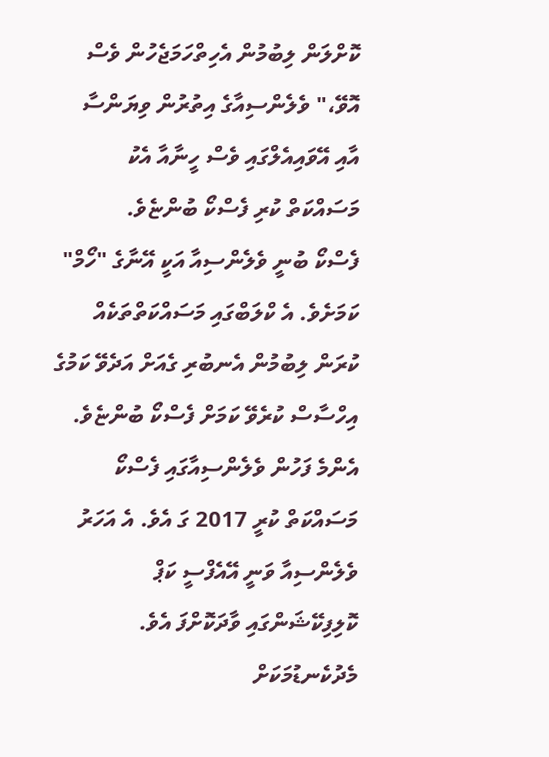ކޮށްލަން ލިބުމުން އެހިތްހަމަޖެހުން ވެސް އޮވޭ،" ވެލެންސިއާގެ އިތުރުން ވިޔަންސާ އާއި އޭވައިއެލްގައި ވެސް ހީނާއާ އެކު މަސައްކަތް ކުރި ފެސްކޯ ބުންޏެވެ.
ފެސްކޯ ބުނީ ވެލެންސިއާ އަކީ އޭނާގެ "ހޯމް" ކަމަށެވެ. އެ ކްލަބްގައި މަސައްކަތްތަކެއް ކުރަން ލިބުމުން އެނބުރި ގެއަށް އަދެވޭ ކަމުގެ އިހްސާސް ކުރެވޭ ކަމަށް ފެސްކޯ ބުންޏެވެ.
އެންމެ ފަހުން ވެލެންސިއާގައި ފެސްކޯ މަސައްކަތް ކުރީ 2017 ގަ އެވެ. އެ އަހަރު ވެލެންސިއާ ވަނީ އޭއެފްސީ ކަޕް ކޮލިފިކޭޝަންގައި ވާދަކޮށްފަ އެވެ. މެދުކެނޑުމަކަށް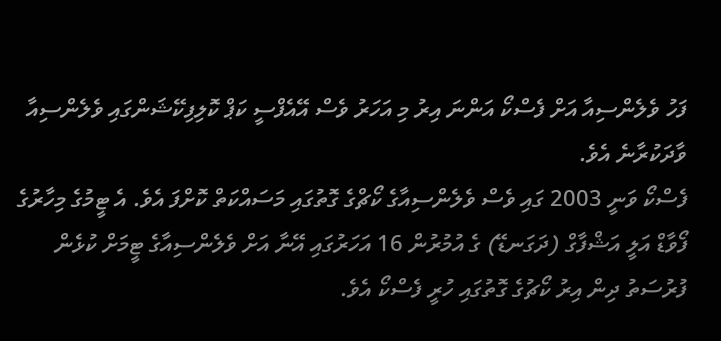ފަހު ވެލެންސިއާ އަށް ފެސްކޯ އަންނަ އިރު މި އަހަރު ވެސް އޭއެފްސީ ކަޕް ކޮލިފިކޭޝަންގައި ވެލެންސިއާ ވާދަކުރާނެ އެވެ.
ފެސްކޯ ވަނީ 2003 ގައި ވެސް ވެލެންސިއާގެ ކޯޗްގެ ގޮތުގައި މަސައްކަތް ކޮށްފަ އެވެ. އެ ޓީމުގެ މިހާރުގެ ފޯވާޑް އަލީ އަޝްފާގް (ދަގަނޑޭ) ގެ އުމުރުން 16 އަހަރުގައި އޭނާ އަށް ވެލެންސިއާގެ ޓީމަށް ކުޅެން ފުރުސަތު ދިން އިރު ކޯޗުގެ ގޮތުގައި ހުރީ ފެސްކޯ އެވެ.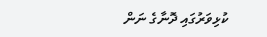ކުޅިވަރުގައި ދޮނާގެ ނަން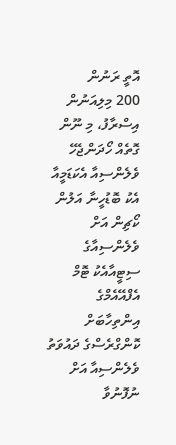އޮތީ ރަނުން
200 މިލިއަނުން އިސްރާފު، މި ނޫން ގޮތެއް ހޯދަންޖެހޭ
ވެލެންސިއާ އެކަޑަމީއާ އެކު ބޮޑުހީނާ އަލުން ކޯޗިން އަށް
ވެލެންސިއާގެ ސިޓީއާއެކު ޓޮމް އެފްއޭއެމްގެ އިންތިހާބަށް
ކޮންގްރެސްގެ ދައުވަތު ވެލެންސިއާ އަށް ނުފޮނުވާ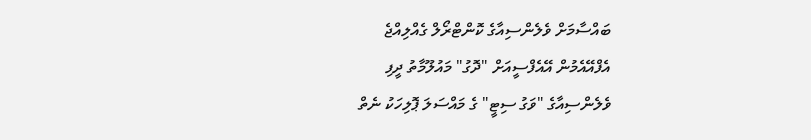ބައްސާމަށް ވެލެންސިއާގެ ކޮންޓްރޯލް ގެއްލިއްޖެ
އެފްއޭއެމުން އޭއެފްސީއަށް "ދޮގު" މައުލޫމާތު ދީފި
ވެލެންސިއާގެ "ވަގު ސިޓީ" ގެ މައްސަލަ ޕޮލިހަކު ނެތް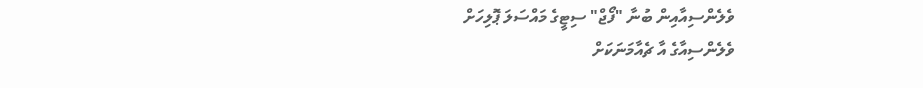ވެލެންސިއާއިން ބުނާ "ފޯޖް" ސިޓީގެ މައްސަލަ ޕޮލިހަށް
ވެލެންސިއާގެ އާ ޗެއާމަނަކަށް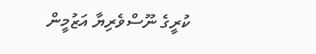ކުރީގެ ނޫސްވެރިޔާ އަޒުމީން